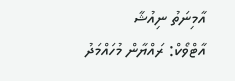އާމިނަތު ނިއުޝާ
އާޓްވޯކް: ރައްޔާން މުހައްމަދު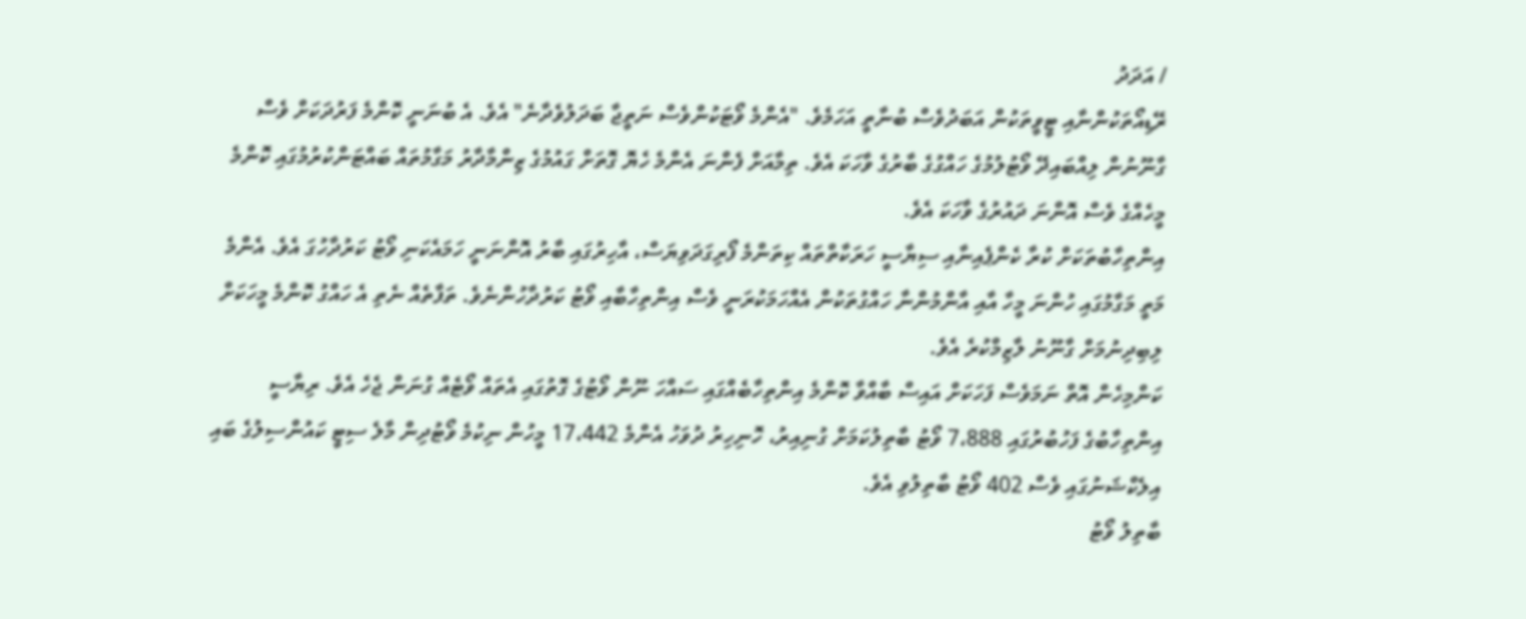/ އަދަދު
ރޭޑިއޯތަކުންނާއި ޓީވީތަކުން އަބަދުވެސް ބުނާތީ އަހަމެވެ. "އެންމެ ވޯޓަކުންވެސް ނަތީޖާ ބަދަލުވެދާނެ" އެވެ. އެ ބުނަނީ ކޮންމެ ފަރުދަކަށް ވެސް ގާނޫނުން ލިއްބައިދޭ ވޯޓުލުމުގެ ހައްގުގެ ބާރުގެ ވާހަކަ އެވެ. ތިމާއަށް ފެންނަ އެންމެ ހެޔޮ ގޮތަށް ގައުމުގެ ޒިންމާދާރު މަގާމުތައް ބައްޓަންކުރުމުގައި ކޮންމެ މީހެއްގެ ވެސް އޮންނަ ދައުރުގެ ވާހަކަ އެވެ.
އިންތިހާބުތަކަށް ކުރާ ކެންޕެއިނާއި ސިޔާސީ ހަރަކާތްތައް ކިތަންމެ ފޯރިގަދަވިޔަސް، އާހިރުގައި ބާރު އޮންނަނީ ހަމައެކަނި ވޯޓު ކަރުދާހުގަ އެވެ. އެންމެ މަތީ މަގާމުގައި ހުންނަ މީހާ އާއި އާންމުންނާ ހައްގުތަކުން އެއްހަމަކުރަނީ ވެސް އިންތިހާބާއި ވޯޓު ކަރުދާހުންނެވެ. ތަފާތެއް ނެތި އެ ހައްގު ކޮންމެ މީހަކަށް ލިބިދިނުމަށް ގާނޫނު ލާޒިމްކުރެ އެވެ.
ކަންމިހެން އޮތް ނަމަވެސް ފަހަކަށް އައިސް ބާއްވާ ކޮންމެ އިންތިހާބެއްގައި ސައްހަ ނޫން ވޯޓުގެ ގޮތުގައި އެތައް ވޯޓެއް ގުނަން ޖެހެ އެވެ. ރިޔާސީ އިންތިހާބުގެ ފަހުބުރުގައި 7،888 ވޯޓު ބާތިލުކަމަށް ގުނިއިރު، ހޮނިހިރު ދުވަހު އެންމެ 17،442 މީހުން ނިކުމެ ވޯޓުދިން މާލެ ސިޓީ ކައުންސިލުގެ ބައި އިލެކްޝަނުގައި ވެސް 402 ވޯޓު ބާތިލުވި އެވެ.
ބާތިލު ވޯޓު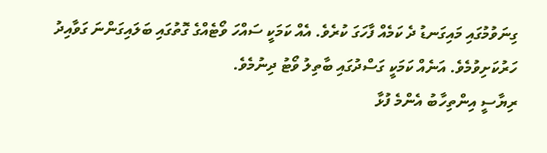ގިނަވުމުގައި މައިގަނޑު ދެ ކަމެއް ފާހަގަ ކުރެވެ. އެއް ކަމަކީ ސައްހަ ވޯޓެއްގެ ގޮތުގައި ބަލައިގަންނަ ގަވާއިދު ހަރުކަށިވުމެވެ. އަނެއް ކަމަކީ ގަސްދުގައި ބާތިލު ވޯޓު ދިނުމެވެ.
ރިޔާސީ އިންތިހާބު އެންމެ ފުޅާ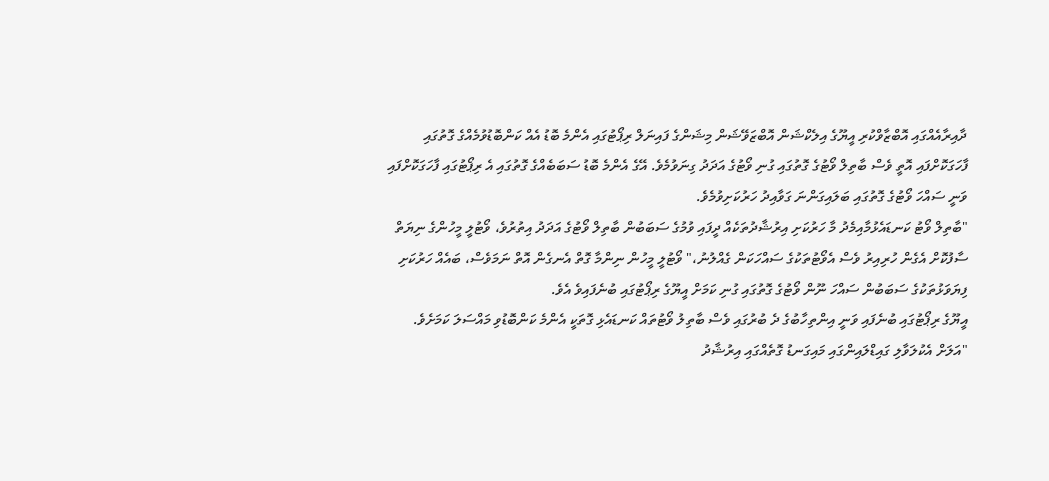ދާއިރާއެއްގައި އޮބްޒާވްކުރި އީޔޫގެ އިލެކްޝަން އޮބްޒަވޭޝަން މިޝަންގެ ފައިނަލް ރިޕޯޓުގައި އެންމެ ބޮޑު އެއް ކަންބޮޑުވުމެއްގެ ގޮތުގައި ފާހަގަކޮށްފައި އޮތީ ވެސް ބާތިލް ވޯޓުގެ ގޮތުގައި ގުނި ވޯޓުގެ އަދަދު ގިނަވުމެވެ. އޭގެ އެންމެ ބޮޑު ސަބަބެއްގެ ގޮތުގައި އެ ރިޕޯޓުގައި ފާހަގަކޮށްފައި ވަނީ ސައްހަ ވޯޓުގެ ގޮތުގައި ބަލައިގަންނަ ގަވާއިދު ހަރުކަށިވުމެވެ.
"ބާތިލް ވޯޓު ކަނޑައެޅުމާއިމެދު މާ ހަރުކަށި އިރުޝާދުތަކެއް ދީފައި ވުމުގެ ސަބަބުން ބާތިލް ވޯޓުގެ އަދަދު އިތުރުވެ، ވޯޓުލީ މީހުންގެ ނިޔަތް ސާފުކޮށް އެގެން ހުރިއިރު ވެސް އެވޯޓުތަކުގެ ސައްހަކަން ގެއްލުނު،" ވޯޓުލީ މީހުން ނިންމާ ގޮތް އެނގެން އޮތް ނަމަވެސް، ބައެއް ހަރުކަށި ފިޔަވަޅުތަކުގެ ސަބަބުން ސައްހަ ނޫން ވޯޓުގެ ގޮތުގައި ގުނި ކަމަށް އީޔޫގެ ރިޕޯޓުގައި ބުނެފައިވެ އެވެ.
އީޔޫގެ ރިޕޯޓުގައި ބުނެފައި ވަނީ އިންތިހާބުގެ ދެ ބުރުގައި ވެސް ބާތިލު ވޯޓުތައް ކަނޑައެޅި ގޮތަކީ އެންމެ ކަންބޮޑުވި މައްސަލަ ކަމަށެވެ.
"އަލަށް އެކުލަވާލި ގައިޑްލައިންގައި މައިގަނޑު ގޮތެއްގައި އިރުޝާދު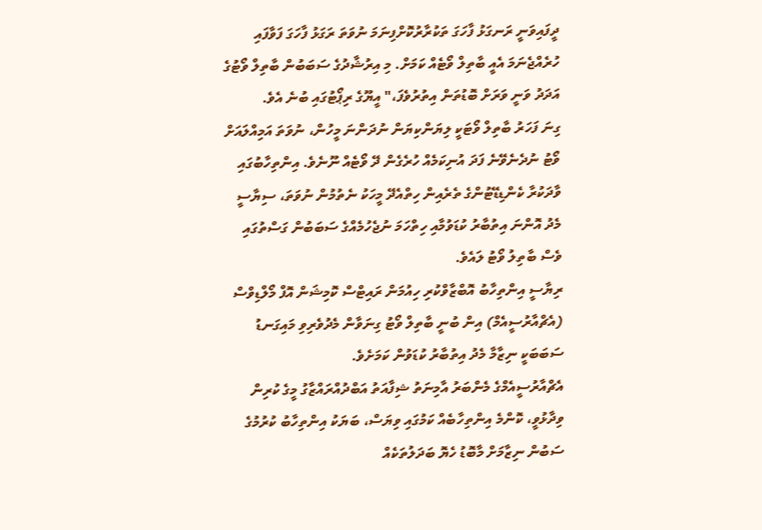ދީފައިވަނީ ރަނގަޅު ފާހަގަ ތަކުރާރުކޮށްފިނަމަ ނުވަތަ ރަގަޅު ފާހަގަ ފަވާފައި ހުރެއްޖެނަމަ އެއީ ބާތިލް ވޯޓެއް ކަމަށް. މި އިރުޝާދުގެ ސަބަބުން ބާތިލް ވޯޓުގެ އަދަދު ވަނީ ވަރަށް ބޮޑުތަން އިތުރުވެފަ،" އީޔޫގެ ރިޕޯޓުގައި ބުނެ އެވެ.
ގިނަ ފަހަރު ބާތިލް ވޯޓަކީ ލިޔަންކިޔަން ނުދަންނަ މީހުން، ނުވަތަ އަމިއްލައަށް ވޯޓު ނުދެނެވޭނެ ފަދަ އުނިކަމެއް ހުރެގެން ދޭ ވޯޓެއް ނޫނެވެ. އިންތިހާބުގައި ވާދަކުރާ ކެންޑިޑޭޓުންގެ ތެރެއިން ހިތްއެދޭ މީހަކު ނެތުމުން ނުވަތަ، ސިޔާސީ މެދު އޮންނަ އިތުބާރު ކުޑަވުމާއި ހިތްހަމަ ނުޖެހުމެއްގެ ސަބަބުން ގަސްތުގައި ވެސް ބާތިލު ވޯޓު ލައެވެ.
ރިޔާސީ އިންތިހާބު އޮބްޒާވްކުރި ހިއުމަން ރައިޓްސް ކޮމިޝަން އޮފް މޯލްޑިވްސް (އެޗްއާރުސީއެމް) އިން ބުނީ ބާތިލް ވޯޓު ގިނަވާން މެދުވެރިވި މައިގަނޑު ސަބަބަކީ ނިޒާމާ މެދު އިތުބާރު ކުޑަވުން ކަމަށެވެ.
އެޗްއާރުސީއެމްގެ މެންބަރު އާމިނަތު ޝިފާއަތު އަބްދުއްރައްޒާގު މީގެ ކުރިން ވިދާޅުވީ، ކޮންމެ އިންތިހާބެއް ކަމުގައި ވިޔަސް، ބަޔަކު އިންތިހާބު ކުރުމުގެ ސަބުން ނިޒާމަށް މާބޮޑު ހެޔޮ ބަދަލުތަކެއް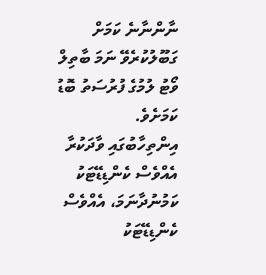ނާންނާނެ ކަމަށް ގަބޫލުކުރެވޭ ނަމަ ބާތިލް ވޯޓު ލުމުގެ ފުރުސަތު ބޮޑު ކަމަށެވެ.
އިންތިހާބުގައި ވާދަކުރާ އެއްވެސް ކެންޑިޑޭޓަކު ކަމުނުދާނަމަ، އެއްވެސް ކެންޑިޑޭޓަކު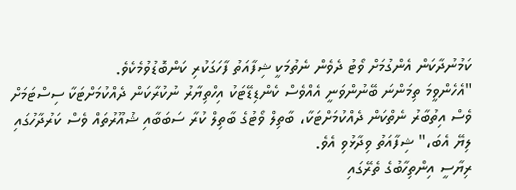ކަމުނުދާކަން އެންގުމަށް ވޯޓު ދެވެން ނެތުމަކީ ޝިފާއަތު ފާހަގަކުރި ކަންބޮޑުވުމެކެވެ.
"އެހެންވީމަ ތިމަންނަ ބޭނުންވަނީ އެއްވެސް ކެންޑިޑޭޓަކު އިހްތިޔާރު ނުކުރާކަން ދެއްކުމަށްޓަކާ ސިސްޓަމަށް ވެސް އިތުބާރު ނެތްކަން ދެއްކުމަށްޓަކާ، ބާތިލް ވޯޓުގެ ބާތިލް ކުރާ ސަބަބާއި ޝުއޫރުތައް ވެސް ކަރުދާހުގައި ލިޔޭ އެބަ،" ޝިފާއަތު ވިދާޅުވި އެވެ.
ރިޔާސީ އިންތިހާބުގެ ތެރޭގައި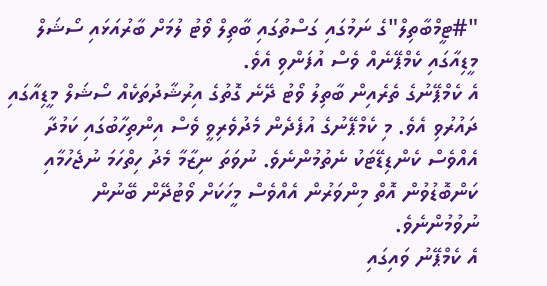"#ޓީމްބާތިލް"ގެ ނަމުގައި ގަސްތުގައި ބާތިލް ވޯޓު ލުމަށް ބާރުއަޅައި ސޯޝަލް މީޑިއާގައި ކެމްޕޭނެއް ވެސް އުފަންވި އެވެ.
އެ ކެމްޕޭނުގެ ތެރެއިން ބާތިލު ވޯޓު ދޭނެ ގޮތުގެ އިރުޝާދުތަކެއް ސޯޝަލް މީޑިއާގައި ދައުރުވި އެވެ. މި ކެމްޕޭނުގެ އުފެދެން މެދުވެރިވީ ވެސް އިންތިހާބުގައި ކަމުދާ އެއްވެސް ކެންޑިޑޭޓަކު ނެތުމުންނެވެ. ނުވަތަ ނިޒާމާ މެދު ހިތްހަމަ ނުޖެހުމާއި ކަންބޮޑުވުން އޮތް މިންވަރުން އެއްވެސް މީހަކަށް ވޯޓުދޭން ބޭނުން ނުވުމުންނެވެ.
އެ ކެމްޕޭނު ވައިގައި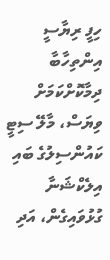ހިފީ ރިޔާސީ އިންތިހާބާ ދިމާކޮށްކަމަށް ވިޔަސް، މާލޭ ސިޓީ ކައުންސިލުގެ ބައި އިލެކްޝަނާ ގުޅުވައިގެން، އަދި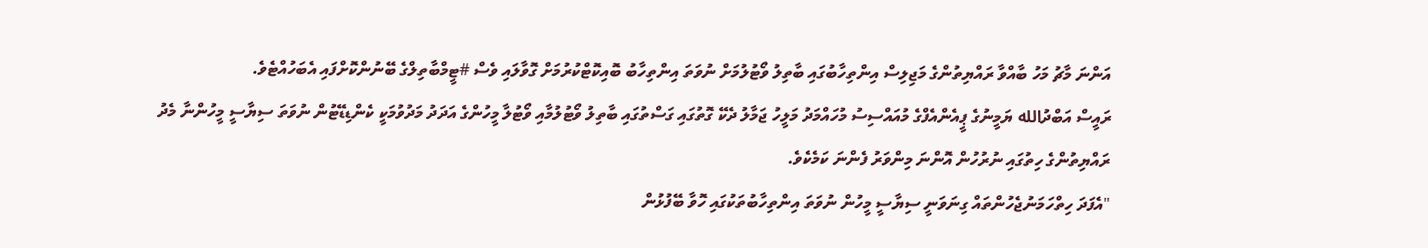އަންނަ މާޗު މަހު ބާއްވާ ރައްޔިތުންގެ މަޖިލިސް އިންތިހާބުގައި ބާތިލު ވޯޓުލުމަށް ނުވަތަ އިންތިހާބު ބޮއިކޮޓްކުރުމަށް ގޮވާލައި ވެސް #ޓީމްބާތިލްގެ ބޭނުންކޮށްފައި އެބަހުއްޓެވެ.
ރައީސް އަބްދުالله ޔަމީނުގެ ޕީއެންއެފްގެ މުއައްސިސު މުހައްމަދު މަލީހު ޖަމާލު ދެކޭ ގޮތުގައި ގަސްތުގައި ބާތިލު ވޯޓުލުމާއި ވޯޓުލާ މީހުންގެ އަދަދު މަދުވުމަކީ ކެންޑިޑޭޓުން ނުވަތަ ސިޔާސީ މީހުންނާ މެދު ރައްޔިތުންގެ ހިތުގައި ނުރުހުން އޮންނަ މިންވަރު ފެންނަ ކަމެކެވެ.
"އެފަދަ ހިތްހަމަނުޖެހުންތައް ގިނަވަނީ ސިޔާސީ މީހުން ނުވަތަ އިންތިހާބުތަކުގައި ހޮވާ ބޭފުޅުން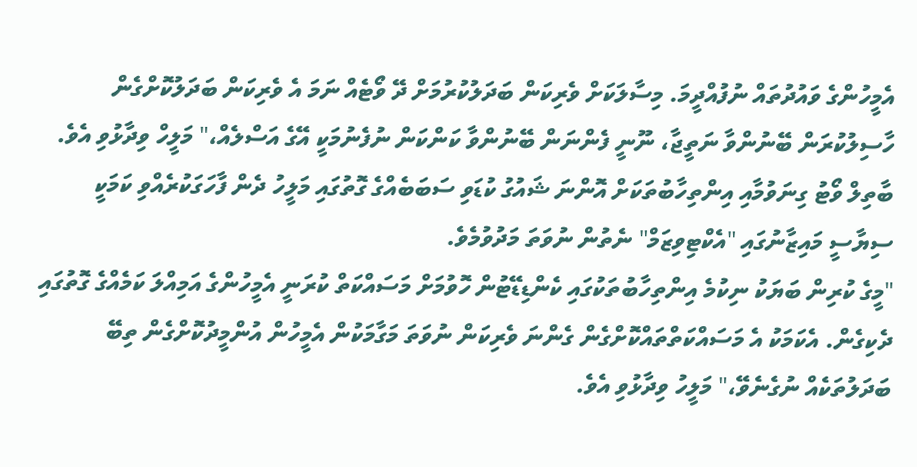އެމީހުންގެ ވައުދުތައް ނުފުއްދީމަ. މިސާލަކަށް ވެރިކަން ބަދަލުކުރުމަށް ދޭ ވޯޓެއް ނަމަ އެ ވެރިކަން ބަދަލުކޮށްގެން ހާސިލުކުރަން ބޭނުންވާ ނަތީޖާ، ނޫނީ ފެންނަން ބޭނުންވާ ކަންކަން ނުފެނުމަކީ އޭގެ އަސްލެއް،" މަލީހް ވިދާޅުވި އެވެ.
ބާތިލް ވޯޓު ގިނަވުމާއި އިންތިހާބުތަކަށް އޮންނަ ޝައުގު ކުޑަވި ސަބަބެއްގެ ގޮތުގައި މަލީހު ދެން ފާހަގަކުރެއްވި ކަމަކީ ސިޔާސީ މައިޒާނުގައި "އެކްޓިވިޒަމް" ނެތުން ނުވަތަ މަދުވުމެވެ.
"މީގެ ކުރިން ބަޔަކު ނިކުމެ އިންތިހާބުތަކުގައި ކެންޑިޑޭޓުން ހޮވުމަށް މަސައްކަތް ކުރަނީ އެމީހުންގެ އަމިއްލަ ކަމެއްގެ ގޮތުގައި ދެކިގެން. އެކަމަކު އެ މަސައްކަތްތައްކޮށްގެން ގެންނަ ވެރިކަން ނުވަތަ މަގާމަކުން އެމީހުން އުންމީދުކޮށްގެން ތިބޭ ބަދަލުތަކެއް ނުގެނެވޭ،" މަލީހު ވިދާޅުވި އެވެ.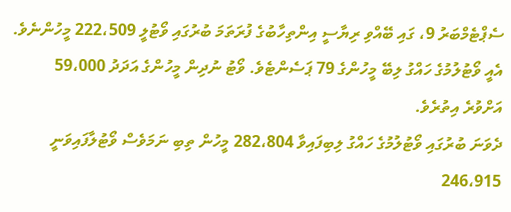ސެޕްޓެމްބަރު 9، ގައި ބޭއްވި ރިޔާސީ އިންތިހާބުގެ ފުރަތަމަ ބުރުގައި ވޯޓުލީ 222،509 މީހުންނެވެ. އެއީ ވޯޓުލުމުގެ ހައްގު ލިބޭ މީހުންގެ 79 ޕަސެންޓެވެ. ވޯޓު ނުދިން މީހުންގެ އަދަދު 59،000 އަށްވުރެ އިތުރެވެ.
ދެވަނަ ބުރުގައި ވޯޓުލުމުގެ ހައްގު ލިބިފައިވާ 282،804 މީހުން ތިބި ނަމަވެސް ވޯޓުލާފައިވަނީ 246،915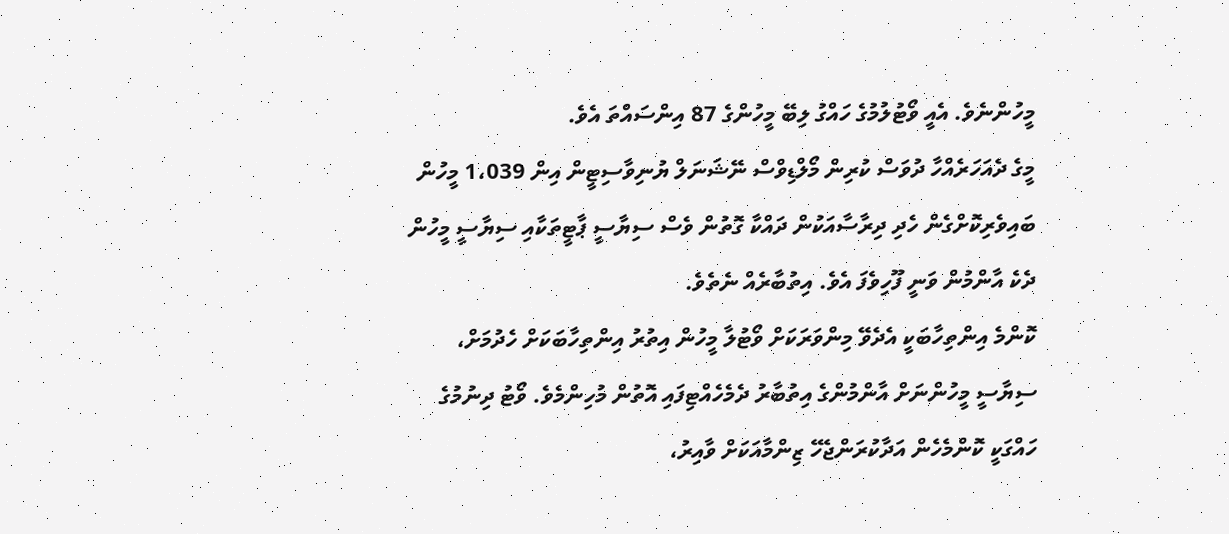މީހުންނެވެ. އެއީ ވޯޓުލުމުގެ ހައްގު ލިބޭ މީހުންގެ 87 އިންސައްތަ އެވެ.
މީގެ ދެއަހަރެއްހާ ދުވަސް ކުރިން މޯލްޑިވްސް ނޭޝަނަލް ޔުނިވާސިޓީން އިން 1،039 މީހުން ބައިވެރިކޮށްގެން ހެދި ދިރާސާއަކުން ދައްކާ ގޮތުން ވެސް ސިޔާސީ ޕާޓީތަކާއި ސިޔާސީ މީހުން ދެކެ އާންމުން ވަނީ ފޫހިވެފަ އެވެ. އިތުބާރެއް ނެތެވެ.
ކޮންމެ އިންތިހާބަކީ އެދެވޭ މިންވަރަކަށް ވޯޓުލާ މީހުން އިތުރު އިންތިހާބަކަށް ހެދުމަށް، ސިޔާސީ މީހުންނަށް އާންމުންގެ އިތުބާރު ދެމެހެއްޓިފައި އޮތުން މުހިންމެވެ. ވޯޓު ދިނުމުގެ ހައްގަކީ ކޮންމެހެން އަދާކުރަންޖެހޭ ޒިންމާއަކަށް ވާއިރު،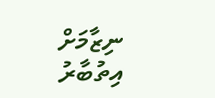ނިޒާމަށް އިތުބާރު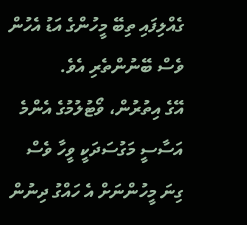ގެއްލިފައި ތިބޭ މީހުންގެ އަޑު އެހުން ވެސް ބޭނުންތެރި އެވެ.
އޭގެ އިތުރުން، ވޯޓުލުމުގެ އެންމެ އަސާސީ މަގުސަދަކީ ވީހާ ވެސް ގިނަ މީހުންނަށް އެ ހައްގު ދިނުން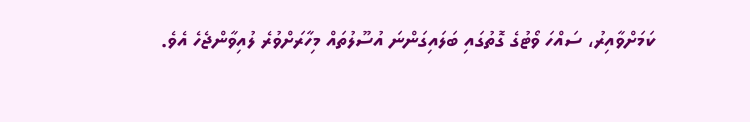ކަމަށްވާއިރު، ސައްހަ ވޯޓުގެ ގޮތުގައި ބަލައިގަންނަ އުސޫލުތައް މިހާރަށްވުރެ ލުއިވާންޖެހެ އެވެ.